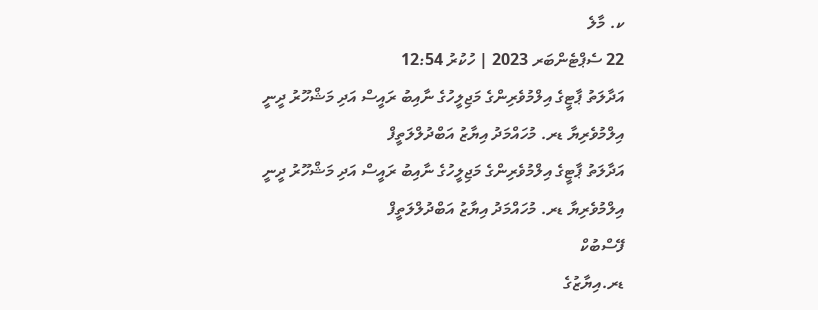ކ. މާލެ
22 ސެޕްޓެންބަރ 2023 | ހުކުރު 12:54
އަދާލަތު ޕާޓީގެ އިލްމުވެރިންގެ މަޖިލީހުގެ ނާއިބު ރައީސް އަދި މަޝްހޫރު ދީނީ އިލްމުވެރިޔާ ޑރ. މުހައްމަދު އިޔާޒު އަބްދުލްލަތީފް
އަދާލަތު ޕާޓީގެ އިލްމުވެރިންގެ މަޖިލީހުގެ ނާއިބު ރައީސް އަދި މަޝްހޫރު ދީނީ އިލްމުވެރިޔާ ޑރ. މުހައްމަދު އިޔާޒު އަބްދުލްލަތީފް
ފޭސްބުކް
ޑރ.އިޔާޒުގެ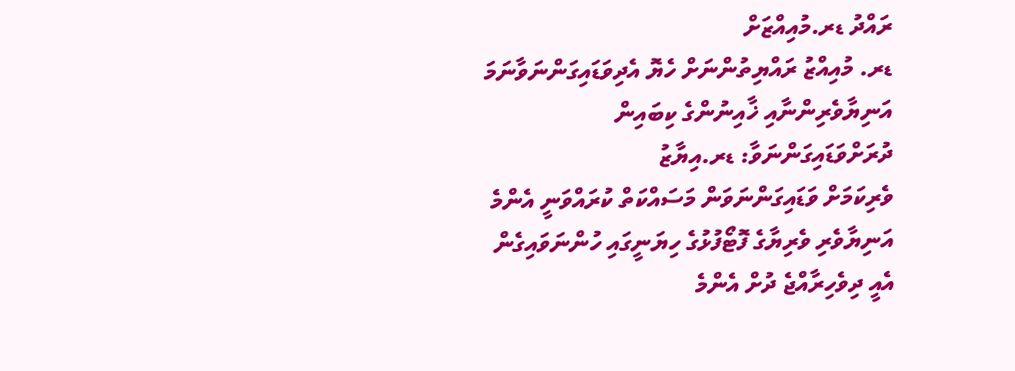ރައްދު ޑރ.މުއިއްޒަށް
ޑރ. މުއިއްޒު ރައްޔިތުންނަށް ހެޔޮ އެދިވަޑައިގަންނަވާނަމަ އަނިޔާވެރިންނާއި ޚާއިނުންގެ ކިބައިން ދުރަށްވަޑައިގަންނަވާ: ޑރ.އިޔާޒު
ވެރިކަމަށް ވަޑައިގަންނަވަން މަސައްކަތް ކުރައްވަނީ އެންމެ އަނިޔާވެރި ވެރިޔާގެ ފޮޓޯފުޅުގެ ހިޔަނީގައި ހުންނަވައިގެން
އެއީ ދިވެހިރާއްޖެ ދުށް އެންމެ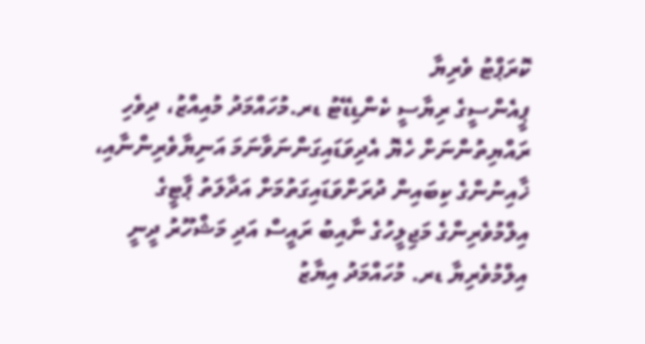ކޮރަޕްޓު ވެރިޔާ
ޕީއެންސީގެ ރިޔާސީ ކެންޑިޑޭޓު ޑރ.މުހައްމަދު މުއިއްޒު، ދިވެހި ރައްޔިތުންނަށް ހެޔޮ އެދިވަޑައިގަންނަވާނަމަ އަނިޔާވެރިންނާއި، ޚާއިނުންގެ ކިބައިން ދުރަށްވަޑައިގަތުމަށް އަދާލަތު ޕާޓީގެ އިލްމުވެރިންގެ މަޖިލީހުގެ ނާއިބު ރައީސް އަދި މަޝްހޫރު ދީނީ އިލްމުވެރިޔާ ޑރ. މުހައްމަދު އިޔާޒު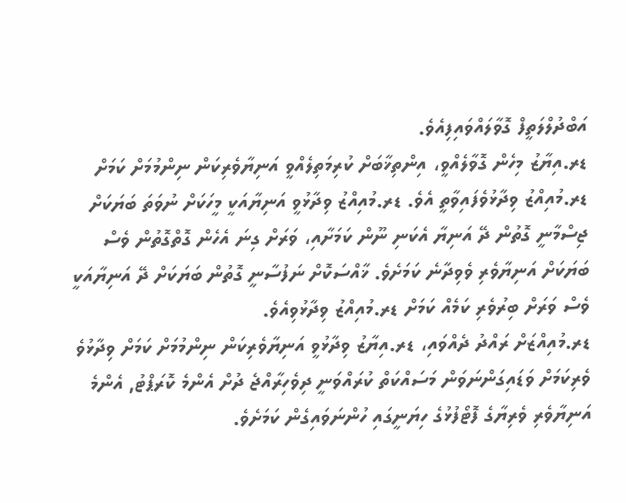އަބްދުލްލަތީފް ގޮވާލައްވައިފިއެވެ.
ޑރ.އިޔާޒު މިހެން ގޮވާލެއްވީ، އިންތިޚާބަށް ކުރިމަތިލެއްވީ އަނިޔާވެރިކަން ނިންމުމަށް ކަމަށް ޑރ.މުއިއްޒު ވިދާޅުވެފައިވާތީ އެވެ. ޑރ.މުއިއްޒު ވިދާޅުވީ އަނިޔާއަކީ މީހަކަށް ނުވަތަ ބަޔަކަށް ޖިސްމާނީ ގޮތުން ދޭ އަނިޔާ އެކަނި ނޫން ކަމަށާއި، ވަރަށް ގިނަ އެހެން ގޮތްގޮތުން ވެސް ބަޔަކަށް އަނިޔާވެރި ވެވިދާނެ ކަމަށެވެ. ޚާއްސަކޮށް ނަފުސާނީ ގޮތުން ބަޔަކަށް ދޭ އަނިޔާއަކީ ވެސް ވަރަށް ބިރުވެރި ކަމެއް ކަމަށް ޑރ.މުއިއްޒު ވިދާޅުވިއެވެ.
ޑރ.މުއިއްޒަށް ރައްދު ދެއްވައި، ޑރ.އިޔާޒު ވިދާޅުވީ އަނިޔާވެރިކަން ނިންމުމަށް ކަމަށް ވިދާޅުވެ ވެރިކަމަށް ވަޑައިގަންނަވަން މަސައްކަތް ކުރައްވަނީ ދިވެހިރާއްޖެ ދުށް އެންމެ ކޮރަޕްޓު, އެންމެ އަނިޔާވެރި ވެރިޔާގެ ފޮޓޯފުޅުގެ ހިޔަނީގައި ހުންނަވައިގެން ކަމަށެވެ.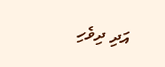އަދި ދިވެހި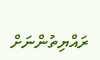ރައްޔިތުންނަށް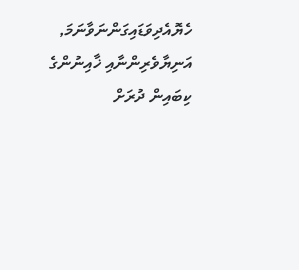ހެޔޮއެދިވަޑައިގަންނަވާނަމަ, އަނިޔާވެރިންނާއި ޚާއިނުންގެ ކިބައިން ދުރަށް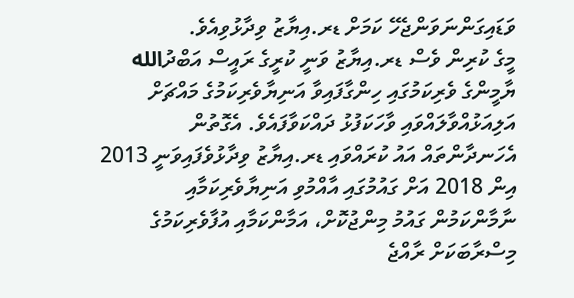ވަޑައިގަންނަވަންޖެހޭ ކަމަށް ޑރ.އިޔާޒު ވިދާޅުވިއެވެ.
މީގެ ކުރިން ވެސް ޑރ.އިޔާޒު ވަނީ ކުރީގެ ރައީސް އަބްދުالله ޔާމީންގެ ވެރިކަމުގައި ހިންގާފައިވާ އަނިޔާވެރިކަމުގެ މައްޗަށް އަލިއަޅުއްވާލައްވައި ވާހަކަފުޅު ދައްކަވާފައެވެ. އެގޮތުން އެހަނދާންތައް އައު ކުރައްވައި ޑރ.އިޔާޒު ވިދާޅުވެފައިވަނީ 2013 އިން 2018 އަށް ގައުމުގައި އާއްމުވި އަނިޔާވެރިކަމާއި ނާމާންކަމުން ގައުމު މިންޖުކޮށް، އަމާންކަމާއި އުފާވެރިކަމުގެ މިސްރާބަކަށް ރާއްޖެ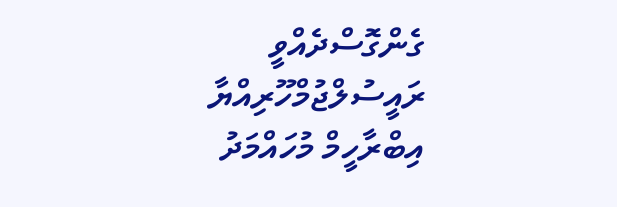ގެންގޮސްދެއްވީ ރައީސުލްޖުމްހޫރިއްޔާ އިބްރާހީމް މުހައްމަދު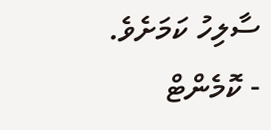ސާލިހު ކަމަށެވެ.
- ކޮމެންޓް